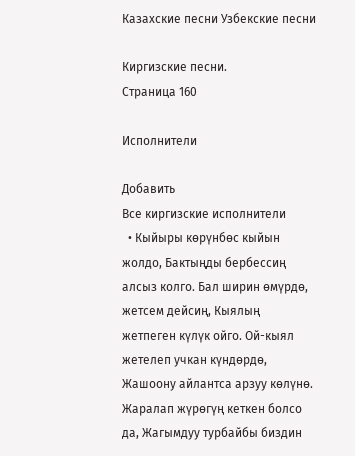Казахские песни Узбекские песни

Киргизские песни.
Страница 160

Исполнители

Добавить
Все киргизские исполнители
  • Кыйыры көрүнбөс кыйын жолдо, Бактыңды бербессиң алсыз колго. Бал ширин өмүрдө, жетсем дейсиң, Кыялың жетпеген күлүк ойго. Ой-кыял жетелеп учкан күндөрдө, Жашоону айлантса арзуу көлүнө. Жаралап жүрөгүң кеткен болсо да, Жагымдуу турбайбы биздин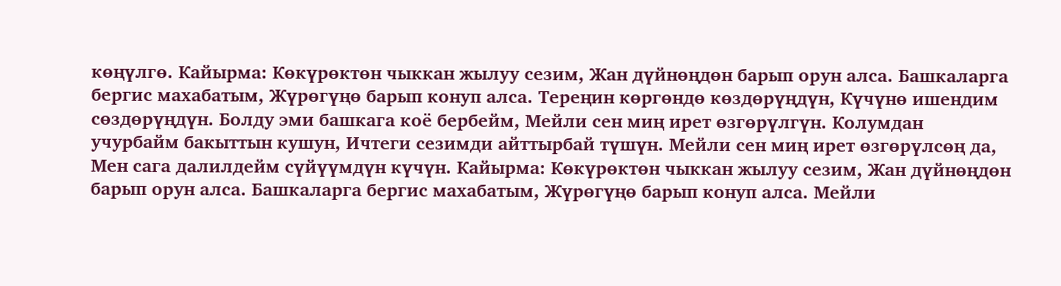көңүлгө. Кайырма: Көкүрөктөн чыккан жылуу сезим, Жан дүйнөңдөн барып орун алса. Башкаларга бергис махабатым, Жүрөгүңө барып конуп алса. Тереңин көргөндө көздөрүңдүн, Күчүнө ишендим сөздөрүңдүн. Болду эми башкага коё бербейм, Мейли сен миң ирет өзгөрүлгүн. Колумдан учурбайм бакыттын кушун, Ичтеги сезимди айттырбай түшүн. Мейли сен миң ирет өзгөрүлсөң да, Мен сага далилдейм сүйүүмдүн күчүн. Кайырма: Көкүрөктөн чыккан жылуу сезим, Жан дүйнөңдөн барып орун алса. Башкаларга бергис махабатым, Жүрөгүңө барып конуп алса. Мейли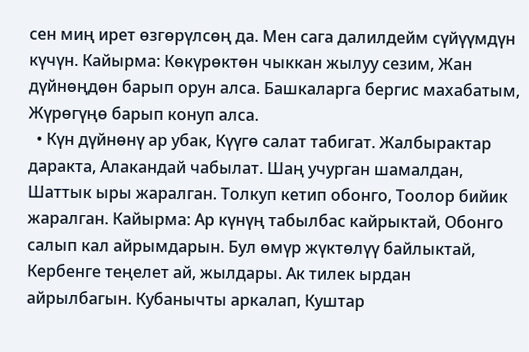сен миң ирет өзгөрүлcөң да. Мен сага далилдейм сүйүүмдүн күчүн. Кайырма: Көкүрөктөн чыккан жылуу сезим, Жан дүйнөңдөн барып орун алса. Башкаларга бергис махабатым, Жүрөгүңө барып конуп алса.
  • Күн дүйнөнү ар убак, Күүгө салат табигат. Жалбырактар даракта, Алакандай чабылат. Шаң учурган шамалдан, Шаттык ыры жаралган. Толкуп кетип обонго, Тоолор бийик жаралган. Кайырма: Ар күнүң табылбас кайрыктай, Обонго салып кал айрымдарын. Бул өмүр жүктөлүү байлыктай, Кербенге теңелет ай, жылдары. Ак тилек ырдан айрылбагын. Кубанычты аркалап, Куштар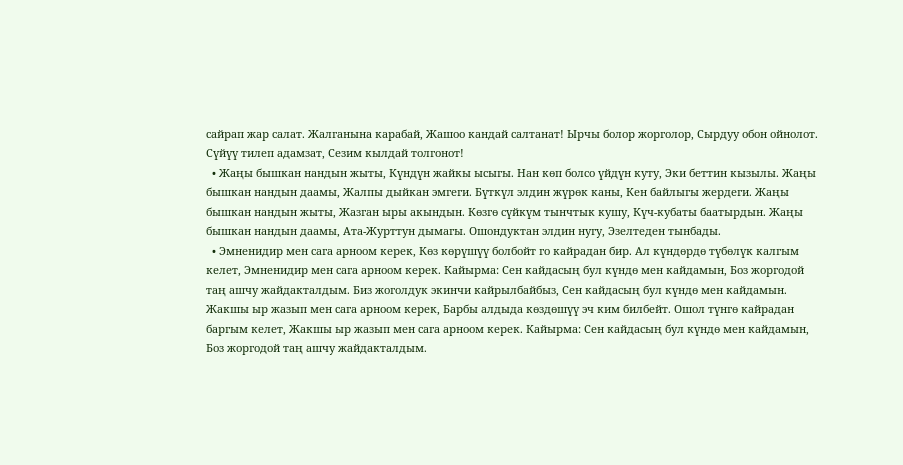сайрап жар салат. Жалганына карабай, Жашоо кандай салтанат! Ырчы болор жорголор, Сырдуу обон ойнолот. Сүйүү тилеп адамзат, Сезим кылдай толгонот!
  • Жаңы бышкан нандын жыты, Күндүн жайкы ысыгы. Нан көп болсо үйдүн куту, Эки беттин кызылы. Жаңы бышкан нандын даамы, Жалпы дыйкан эмгеги. Бүткүл элдин жүрөк каны, Кен байлыгы жердеги. Жаңы бышкан нандын жыты, Жазган ыры акындын. Көзгө сүйкүм тынчтык кушу, Күч-кубаты баатырдын. Жаңы бышкан нандын даамы, Ата-Журттун дымагы. Ошондуктан элдин нугу, Эзелтеден тынбады.
  • Эмненидир мен сага арноом керек, Көз көрүшүү болбойт го кайрадан бир. Ал күндөрдө түбөлүк калгым келет, Эмненидир мен сага арноом керек. Кайырма: Сен кайдасың бул күндө мен кайдамын, Боз жоргодой таң ашчу жайдакталдым. Биз жоголдук экинчи кайрылбайбыз, Сен кайдасың бул күндө мен кайдамын. Жакшы ыр жазып мен сага арноом керек, Барбы алдыда көздөшүү эч ким билбейт. Ошол түнгө кайрадан баргым келет, Жакшы ыр жазып мен сага арноом керек. Кайырма: Сен кайдасың бул күндө мен кайдамын, Боз жоргодой таң ашчу жайдакталдым.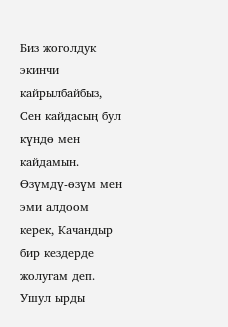Биз жоголдук экинчи кайрылбайбыз, Сен кайдасың бул күндө мен кайдамын. Өзүмдү-өзүм мен эми алдоом керек, Качандыр бир кездерде жолугам деп. Ушул ырды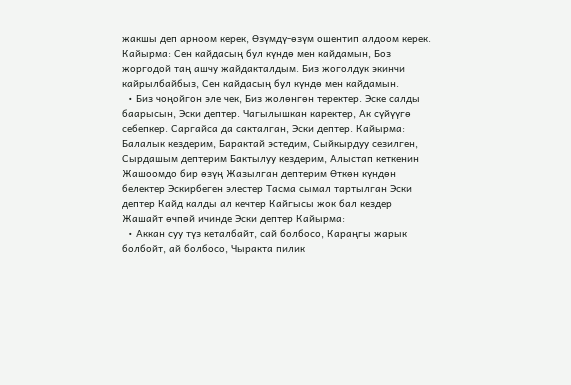жакшы деп арноом керек, Өзүмдү-өзүм ошентип алдоом керек. Кайырма: Сен кайдасың бул күндө мен кайдамын, Боз жоргодой таң ашчу жайдакталдым. Биз жоголдук экинчи кайрылбайбыз, Сен кайдасың бул күндө мен кайдамын.
  • Биз чоңойгон эле чек, Биз жолөнгөн теректер. Эске салды баарысын, Эски дептер. Чагылышкан каректер, Ак сүйүүгө себепкер. Саргайса да сакталган, Эски дептер. Кайырма: Балалык кездерим, Барактай эстедим, Сыйкырдуу сезилген, Сырдашым дептерим Бактылуу кездерим, Алыстап кеткенин Жашоомдо бир өзүң Жазылган дептерим Өткөн күндөн белектер Эскирбеген элестер Тасма сымал тартылган Эски дептер Кайд калды ал кечтер Кайгысы жок бал кездер Жашайт өчпөй ичинде Эски дептер Кайырма:
  • Аккан суу түз кеталбайт, сай болбосо, Караңгы жарык болбойт, ай болбосо, Чыракта пилик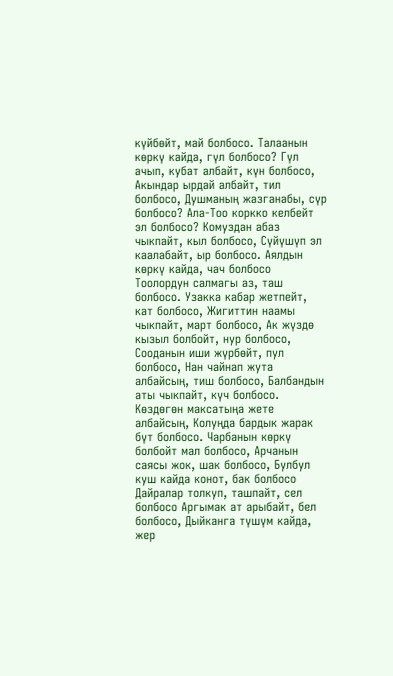күйбөйт, май болбосо. Талаанын көркү кайда, гүл болбосо? Гүл ачып, кубат албайт, күн болбосо, Акындар ырдай албайт, тил болбосо, Душманың жазганабы, сүр болбосо? Ала-Тоо коркко келбейт эл болбосо? Комуздан абаз чыкпайт, кыл болбосо, Сүйүшүп эл каалабайт, ыр болбосо. Аялдын көркү кайда, чач болбосо Тоолордун салмагы аз, таш болбосо. Узакка кабар жетпейт, кат болбосо, Жигиттин наамы чыкпайт, март болбосо, Ак жүздө кызыл болбойт, нур болбосо, Сооданын иши жүрбөйт, пул болбосо, Нан чайнап жута албайсың, тиш болбосо, Балбандын аты чыкпайт, күч болбосо. Көздөгөн максатыңа жете албайсың, Колуңда бардык жарак бүт болбосо. Чарбанын көркү болбойт мал болбосо, Арчанын саясы жок, шак болбосо, Булбул куш кайда конот, бак болбосо Дайралар толкуп, ташпайт, сел болбосо Аргымак ат арыбайт, бел болбосо, Дыйканга түшүм кайда, жер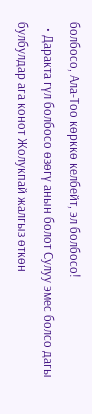болбосо, Ала-Тоо көрккө келбейт, эл болбосо!
  • Даракта гүл болбосо өзөгү анын болот Сулуу эмес болсо дагы булбулдар ага конот Жолукпай жалгыз өткөн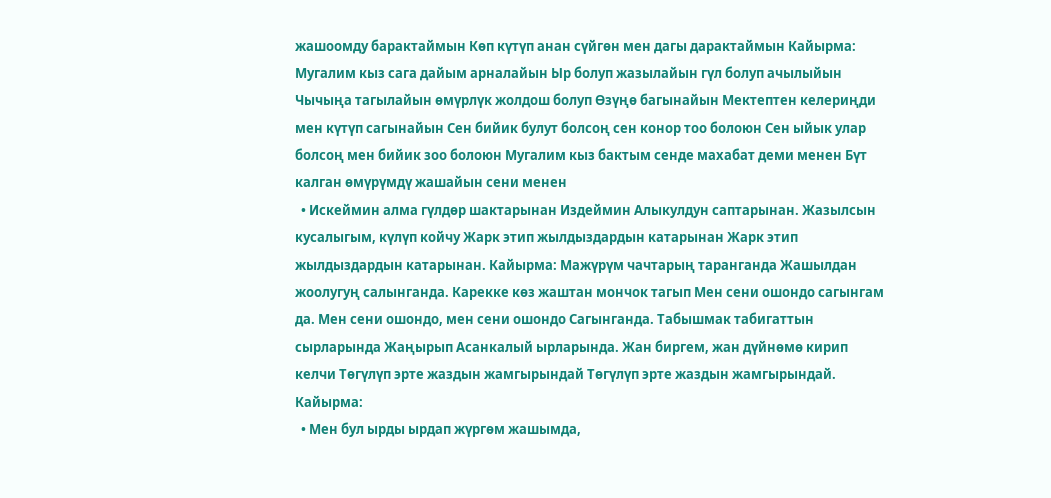жашоомду барактаймын Көп күтүп анан сүйгөн мен дагы дарактаймын Кайырма: Мугалим кыз сага дайым арналайын Ыр болуп жазылайын гүл болуп ачылыйын Чычыңа тагылайын өмүрлүк жолдош болуп Өзүңө багынайын Мектептен келериңди мен күтүп сагынайын Сен бийик булут болсоң сен конор тоо болоюн Сен ыйык улар болсоң мен бийик зоо болоюн Мугалим кыз бактым сенде махабат деми менен Бүт калган өмүрүмдү жашайын сени менен
  • Искеймин алма гүлдөр шактарынан Издеймин Алыкулдун саптарынан. Жазылсын кусалыгым, күлүп койчу Жарк этип жылдыздардын катарынан Жарк этип жылдыздардын катарынан. Кайырма: Мажүрүм чачтарың таранганда Жашылдан жоолугуң салынганда. Карекке көз жаштан мончок тагып Мен сени ошондо сагынгам да. Мен сени ошондо, мен сени ошондо Сагынганда. Табышмак табигаттын сырларында Жаңырып Асанкалый ырларында. Жан биргем, жан дүйнөмө кирип келчи Төгүлүп эрте жаздын жамгырындай Төгүлүп эрте жаздын жамгырындай. Кайырма:
  • Мен бул ырды ырдап жүргөм жашымда,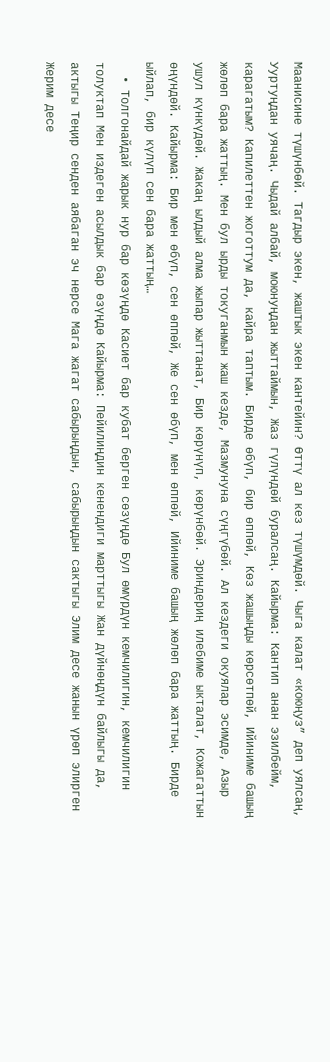Маанисине түшүнбөй. Тагдыр экен, жаштык экен кантейин? Өттү ал кез түшүмдөй. Чыга калат «коюңуз” деп уялсаң, Ууртуңдан уячаң. Чыдай албай, моюнуңдан жыттаймын, Жаз гүлүндөй буралсаң. Кайырма: Кантип анан эзилбейм, карагатым? Капилеттен жоготтум да, кайра таптым. Бирде өбүп, бир өппөй, Көз жашыңды көрсөтпөй, Ийиниме башың жөлөп бара жаттың. Мен бул ырды токуганмын жаш кезде, Мазмунуна сүңгүбөй. Ал кездеги окуялар эсимде, Азыр ушул күнкүдөй. Жакаң ылдый алма жыпар жыттанат, Бир көрүнүп, көрүнбөй. Эриндериң илебиме ыкталат, Кожагаттын өңүндөй. Кайырма: Бир мен өбүп, сен өппөй, Же сен өбүп, мен өппөй, Ийиниме башың жөлөп бара жаттың. Бирде ыйлап, бир күлүп сен бара жаттың…
  • Толгонайдай жарык нур бар көзүңдө Касиет бар кубат берген сөзүңдө Бул өмүрдүн кемчилигин, кемчилигин толуктап Мен издеген асылдык бар өзүңдө Кайырма: Пейилиңдин кенендиги марттыгы Жан дүйнөңдүн байлыгы да, актыгы Теңир сенден аябаган эч нерсе Мага жагат сабырыңдын, сабырыңдын сактыгы Элим десе жанын үрөп элирген Жерим десе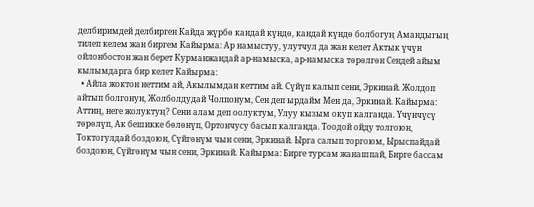делбиримдей делбирген Кайда жүрбө кандай күндө, кандай күндө болбогуң Амандыгың тилеп келем жан биргем Кайырма: Ар намыстуу, улутчул да жан келет Актык үчүн ойлонбостон жан берет Курманжандай ар-намыска, ар-намыска төрөлгөн Сендей айым кылымдарга бир келет Кайырма:
  • Айла жоктон неттим ай, Акылымдан кеттим ай. Сүйүп калып сени, Эркинай. Жолдоп айтып болгонун, Жолболдудай Чолпонум, Сен деп ырдайм Мен да, Эркинай. Кайырма: Аттиң, неге жолуктуң? Сени алам деп оолуктум, Улуу кызым окуп калганда. Үчүнчүсү төрөлүп, Ак бешикке бөлөнүп, Ортончусу басып калганда. Тоодой ойду толгоюн, Токтогулдай боздоюн, Сүйгөнүм чын сени, Эркинай. Ырга салып торгоюм, Ырыспайдай боздоюн, Сүйгөнүм чын сени, Эркинай. Кайырма: Бирге турсам жанашпай, Бирге бассам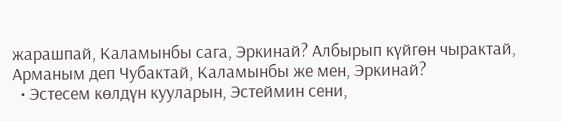жарашпай, Каламынбы сага, Эркинай? Албырып күйгөн чырактай, Арманым деп Чубактай, Каламынбы же мен, Эркинай?
  • Эстесем көлдүн кууларын, Эстеймин сени,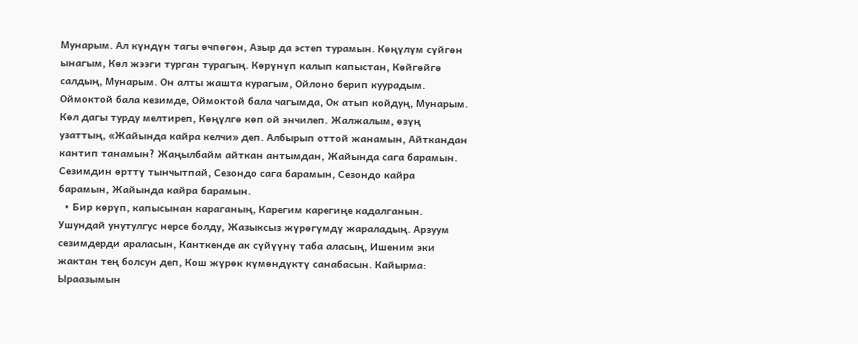Мунарым. Ал күндүн тагы өчпөгөн, Азыр да эстеп турамын. Көңүлүм сүйгөн ынагым, Көл жээги турган турагың. Көрүнүп калып капыстан, Көйгөйгө салдың, Мунарым. Он алты жашта курагым, Ойлоно берип куурадым. Оймоктой бала кезимде, Оймоктой бала чагымда, Ок атып койдуң, Мунарым. Көл дагы турду мелтиреп, Көңүлгө көп ой энчилеп. Жалжалым, өзүң узаттың, «Жайында кайра келчи» деп. Албырып оттой жанамын, Айткандан кантип танамын? Жаңылбайм айткан антымдан, Жайында сага барамын. Сезимдин өрттү тынчытпай, Сезондо сага барамын, Сезондо кайра барамын, Жайында кайра барамын.
  • Бир көрүп, капысынан караганың, Карегим карегиңе кадалганын. Ушундай унутулгус нерсе болду, Жазыксыз жүрөгүмдү жараладың. Арзуум сезимдерди араласын, Канткенде ак сүйүүнү таба аласың, Ишеним эки жактан тең болсун деп, Кош жүрөк күмөндүктү санабасын. Кайырма: Ыраазымын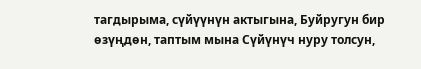тагдырыма, сүйүүнүн актыгына, Буйругун бир өзүңдөн, таптым мына Сүйүнүч нуру толсун,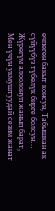өчпөгөн бакыт консун, Табышкан ак сүйүүбүз түбөлүк бирге болсун… Жүрөгүм алоолонуп жанып барат, Мен үчүн укмуштуудай сезим жанат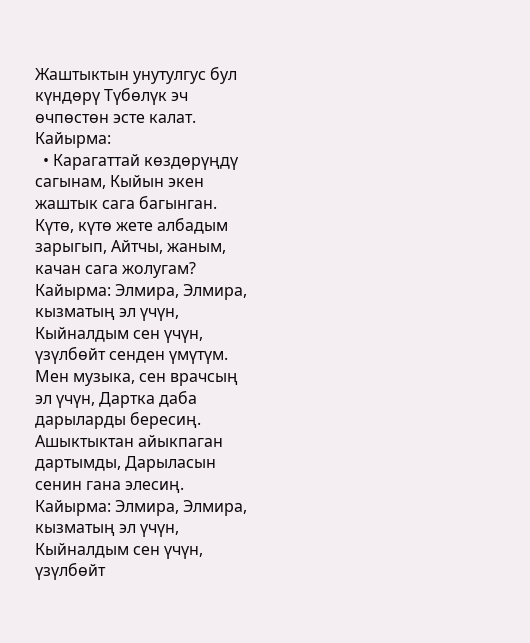Жаштыктын унутулгус бул күндөрү Түбөлүк эч өчпөстөн эсте калат. Кайырма:
  • Карагаттай көздөрүңдү сагынам, Кыйын экен жаштык сага багынган. Күтө, күтө жете албадым зарыгып, Айтчы, жаным, качан сага жолугам? Кайырма: Элмира, Элмира, кызматың эл үчүн, Кыйналдым сен үчүн, үзүлбөйт сенден үмүтүм. Мен музыка, сен врачсың эл үчүн, Дартка даба дарыларды бересиң. Ашыктыктан айыкпаган дартымды, Дарыласын сенин гана элесиң. Кайырма: Элмира, Элмира, кызматың эл үчүн, Кыйналдым сен үчүн, үзүлбөйт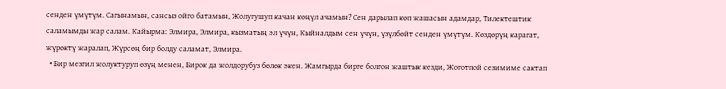сенден үмүтүм. Сагынамын, сансыз ойго батамын, Жолугушуп качан көңүл ачамын? Сен дарылап көп жашасын адамдар, Тилектештик саламымды жар салам. Кайырма: Элмира, Элмира, кызматың эл үчүн, Кыйналдым сен үчүн, үзүлбөйт сенден үмүтүм. Көздөрүң карагат, жүрөктү жаралап, Жүрсөң бир болду саламат, Элмира.
  • Бир мезгил жолуктуруп өзүң менен, Бирок да жолдорубуз бөлөк экен. Жамгырда бирге болгон жаштык кезди, Жоготпой сезимиме сактап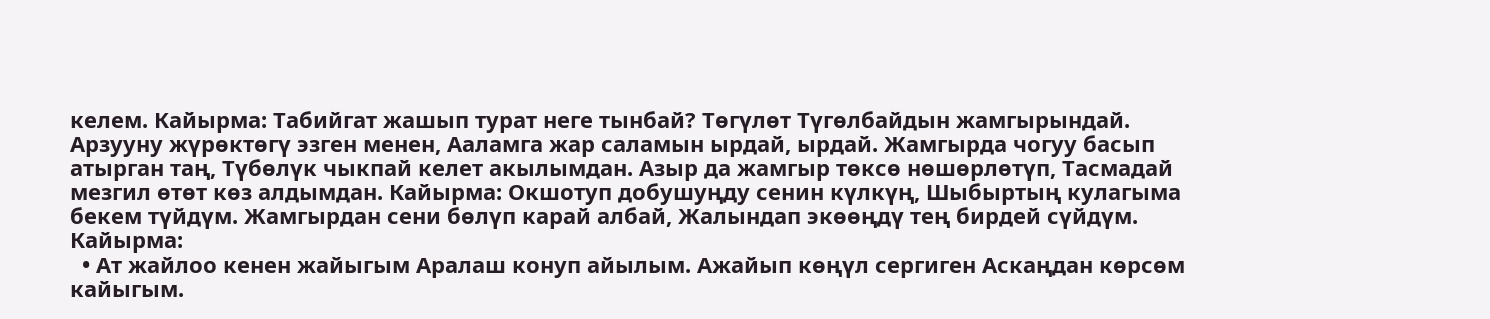келем. Кайырма: Табийгат жашып турат неге тынбай? Төгүлөт Түгөлбайдын жамгырындай. Арзууну жүрөктөгү эзген менен, Ааламга жар саламын ырдай, ырдай. Жамгырда чогуу басып атырган таң, Түбөлүк чыкпай келет акылымдан. Азыр да жамгыр төксө нөшөрлөтүп, Тасмадай мезгил өтөт көз алдымдан. Кайырма: Окшотуп добушуңду сенин күлкүң, Шыбыртың кулагыма бекем түйдүм. Жамгырдан сени бөлүп карай албай, Жалындап экөөңдү тең бирдей сүйдүм. Кайырма:
  • Ат жайлоо кенен жайыгым Аралаш конуп айылым. Ажайып көңүл сергиген Аскаңдан көрсөм кайыгым.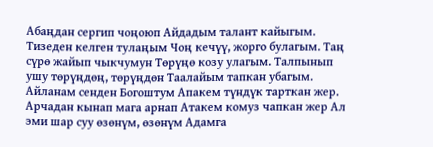Абаңдан сергип чоңоюп Айдадым талант кайыгым. Тизеден келген тулаңым Чоң кечүү, жорго булагым. Таң сүрө жайып чыкчумун Төрүңө козу улагым. Талпынып ушу төрүңдөң, төрүңдөн Таалайым тапкан убагым. Айланам сенден Богоштум Апакем түндүк тарткан жер. Арчадан кынап мага арнап Атакем комуз чапкан жер Ал эми шар суу өзөнүм, өзөнүм Адамга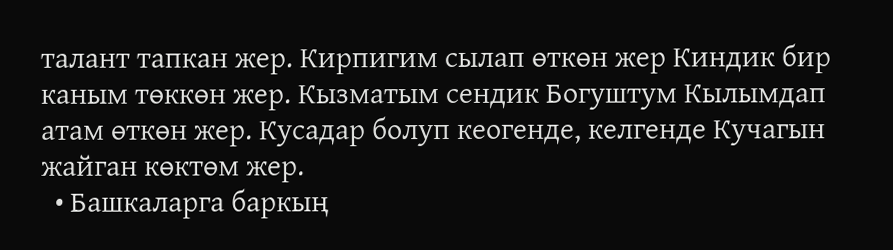талант тапкан жер. Кирпигим сылап өткөн жер Киндик бир каным төккөн жер. Кызматым сендик Богуштум Кылымдап атам өткөн жер. Кусадар болуп кеогенде, келгенде Кучагын жайган көктөм жер.
  • Башкаларга баркың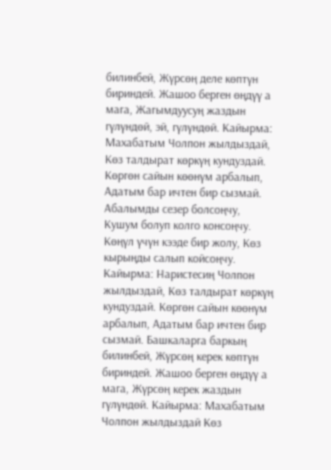билинбей, Жүрсөң деле көптүн бириндей. Жашоо берген өңдүү а мага, Жагымдуусуң жаздын гүлүндөй, эй, гүлүндөй. Кайырма: Махабатым Чолпон жылдыздай, Көз талдырат көркүң кундуздай. Көргөн сайын көөнүм арбалып, Адатым бар ичтен бир сызмай. Абалымды сезер болсоңчу, Кушум болуп колго консоңчу. Көңүл үчүн кээде бир жолу, Көз кырыңды салып койсоңчу. Кайырма: Наристесиң Чолпон жылдыздай, Көз талдырат көркүң кундуздай. Көргөн сайын көөнүм арбалып, Адатым бар ичтен бир сызмай. Башкаларга баркың билинбей, Жүрсөң керек көптүн бириндей. Жашоо берген өңдүү а мага, Жүрсөң керек жаздын гүлүндөй. Кайырма: Махабатым Чолпон жылдыздай Көз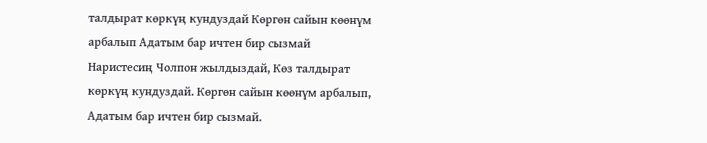талдырат көркүң кундуздай Көргөн сайын көөнүм арбалып Адатым бар ичтен бир сызмай Наристесиң Чолпон жылдыздай, Көз талдырат көркүң кундуздай. Көргөн сайын көөнүм арбалып, Адатым бар ичтен бир сызмай.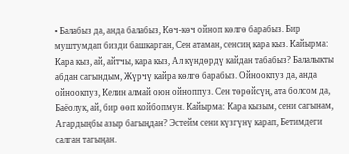• Балабыз да, анда балабыз, Көч-көч ойноп көлгө барабыз. Бир муштумдап бизди башкарган, Сен атаман, сенсиң кара кыз. Кайырма: Кара кыз, ай, айтчы, кара кыз, Ал күндөрдү кайдан табабыз? Балалыкты абдан сагындым, Жүрчү кайра көлгө барабыз. Ойноокпуз да, анда ойноокпуз, Келин алмай оюн ойноппуз. Сен төрөйсүң, ата болсом да, Баёолук, ай, бир өөп койбопмун. Кайырма: Кара кызым, сени сагынам, Агардыңбы азыр багыңдан? Эстейм сени күзгүнү карап, Бетимдеги салган тагыңан.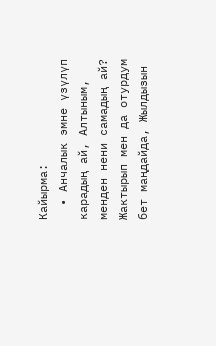Кайырма:
  • Анчалык эмне үзүлүп карадың ай, Алтыным, менден нени самадың ай? Жактырып мен да отурдум бет маңдайда, Жылдызын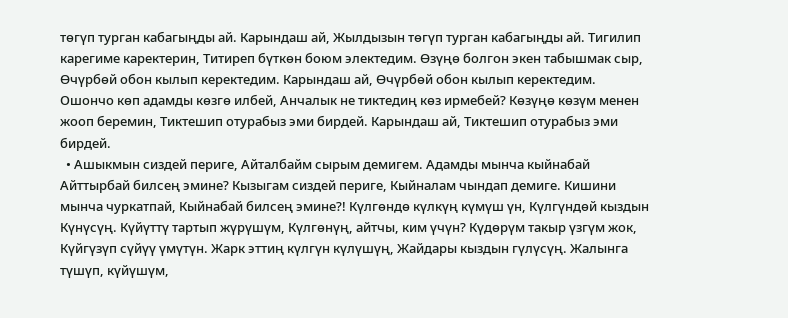төгүп турган кабагыңды ай. Карындаш ай, Жылдызын төгүп турган кабагыңды ай. Тигилип карегиме каректерин, Титиреп бүткөн боюм электедим. Өзүңө болгон экен табышмак сыр, Өчүрбөй обон кылып керектедим. Карындаш ай, Өчүрбөй обон кылып керектедим. Ошончо көп адамды көзгө илбей, Анчалык не тиктедиң көз ирмебей? Көзүңө көзүм менен жооп беремин, Тиктешип отурабыз эми бирдей. Карындаш ай, Тиктешип отурабыз эми бирдей.
  • Ашыкмын сиздей периге, Айталбайм сырым демигем. Адамды мынча кыйнабай Айттырбай билсең эмине? Кызыгам сиздей периге, Кыйналам чындап демиге. Кишини мынча чуркатпай, Кыйнабай билсең эмине?! Күлгөндө күлкүң күмүш үн, Күлгүндөй кыздын Күнүсүң. Күйүттү тартып жүрүшүм, Күлгөнүң, айтчы, ким үчүн? Күдөрүм такыр үзгүм жок, Күйгүзүп сүйүү үмүтүн. Жарк эттиң күлгүн күлүшүң, Жайдары кыздын гүлүсүң. Жалынга түшүп, күйүшүм,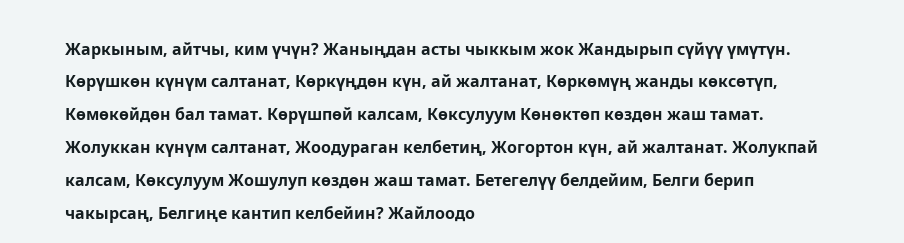Жаркыным, айтчы, ким үчүн? Жаныңдан асты чыккым жок Жандырып сүйүү үмүтүн. Көрүшкөн күнүм салтанат, Көркүңдөн күн, ай жалтанат, Көркөмүң жанды көксөтүп, Көмөкөйдөн бал тамат. Көрүшпөй калсам, Көксулуум Көнөктөп көздөн жаш тамат. Жолуккан күнүм салтанат, Жоодураган келбетиң, Жогортон күн, ай жалтанат. Жолукпай калсам, Көксулуум Жошулуп көздөн жаш тамат. Бетегелүү белдейим, Белги берип чакырсаң, Белгиңе кантип келбейин? Жайлоодо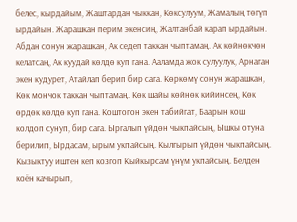белес, кырдайым, Жаштардан чыккан, Көксулуум, Жамалың төгүп ырдайын. Жарашкан перим экенсиң, Жалтанбай карап ырдайын. Абдан сонун жарашкан, Ак седеп таккан чыптамаң. Ак көйнөкчөн келатсаң, Ак куудай көлдө куп гана. Ааламда жок сулуулук, Арнаган экен кудурет, Атайлап берип бир сага. Көркөмү сонун жарашкан, Көк мончок таккан чыптамаң. Көк шайы көйнөк кийинсең, Көк өрдөк көлдө куп гана. Коштогон экен табийгат, Баарын кош колдоп сунуп, бир сага. Ыргалып үйдөн чыкпайсың, Ышкы отуна берилип, Ырдасам, ырым укпайсың. Кылгырып үйдөн чыкпайсың. Кызыктуу иштен кеп козгоп Кыйкырсам үнүм укпайсың. Белден коён качырып,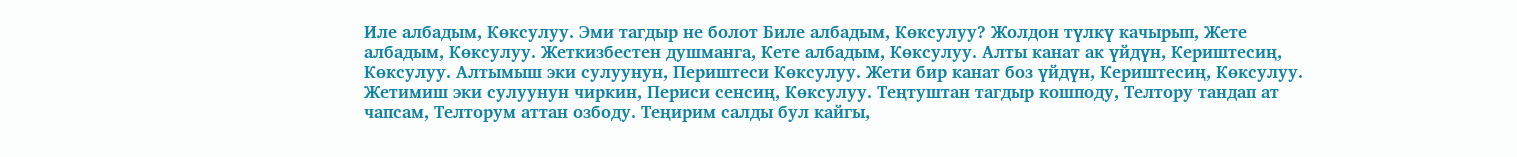Иле албадым, Көксулуу. Эми тагдыр не болот Биле албадым, Көксулуу? Жолдон түлкү качырып, Жете албадым, Көксулуу. Жеткизбестен душманга, Кете албадым, Көксулуу. Алты канат ак үйдүн, Кериштесиң, Көксулуу. Алтымыш эки сулуунун, Периштеси Көксулуу. Жети бир канат боз үйдүн, Кериштесиң, Көксулуу. Жетимиш эки сулуунун чиркин, Периси сенсиң, Көксулуу. Теңтуштан тагдыр кошподу, Телтору тандап ат чапсам, Телторум аттан озбоду. Теңирим салды бул кайгы,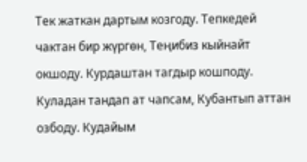Тек жаткан дартым козгоду. Тепкедей чактан бир жүргөн, Теңибиз кыйнайт окшоду. Курдаштан тагдыр кошподу. Куладан тандап ат чапсам, Кубантып аттан озбоду. Кудайым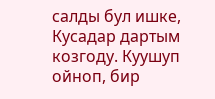салды бул ишке, Кусадар дартым козгоду. Куушуп ойноп, бир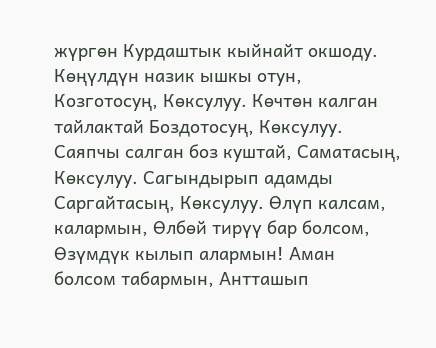жүргөн Курдаштык кыйнайт окшоду. Көңүлдүн назик ышкы отун, Козготосуң, Көксулуу. Көчтөн калган тайлактай Боздотосуң, Көксулуу. Саяпчы салган боз куштай, Саматасың, Көксулуу. Сагындырып адамды Саргайтасың, Көксулуу. Өлүп калсам, калармын, Өлбөй тирүү бар болсом, Өзүмдүк кылып алармын! Аман болсом табармын, Антташып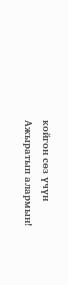койгон сөз үчүн Ажыратып алармын!